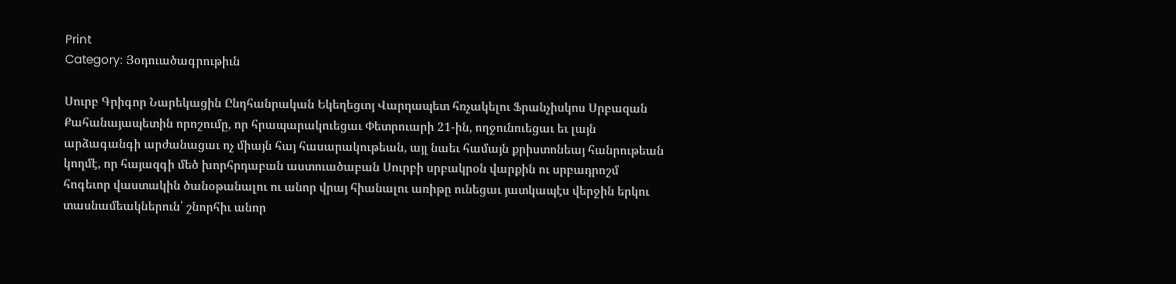Print
Category: Յօդուածագրութիւն

Սուրբ Գրիգոր Նարեկացին Ընդհանրական Եկեղեցւոյ Վարդապետ հռչակելու Ֆրանչիսկոս Սրբազան Քահանայապետին որոշումը, որ հրապարակուեցաւ Փետրուարի 21-ին, ողջունուեցաւ եւ լայն արձագանգի արժանացաւ ոչ միայն հայ հասարակութեան, այլ նաեւ համայն քրիստոնեայ հանրութեան կողմէ, որ հայազգի մեծ խորհրդաբան աստուածաբան Սուրբի սրբակրօն վարքին ու սրբադրոշմ հոգեւոր վաստակին ծանօթանալու ու անոր վրայ հիանալու առիթը ունեցաւ յատկապէս վերջին երկու տասնամեակներուն՝ շնորհիւ անոր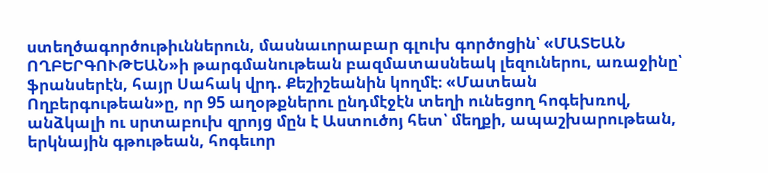ստեղծագործութիւններուն, մասնաւորաբար գլուխ գործոցին՝ «ՄԱՏԵԱՆ ՈՂԲԵՐԳՈՒԹԵԱՆ»ի թարգմանութեան բազմատասնեակ լեզուներու, առաջինը՝ ֆրանսերէն, հայր Սահակ վրդ. Քեշիշեանին կողմէ։ «Մատեան Ողբերգութեան»ը, որ 95 աղօթքներու ընդմէջէն տեղի ունեցող հոգեխռով, անձկալի ու սրտաբուխ զրոյց մըն է Աստուծոյ հետ՝ մեղքի, ապաշխարութեան, երկնային գթութեան, հոգեւոր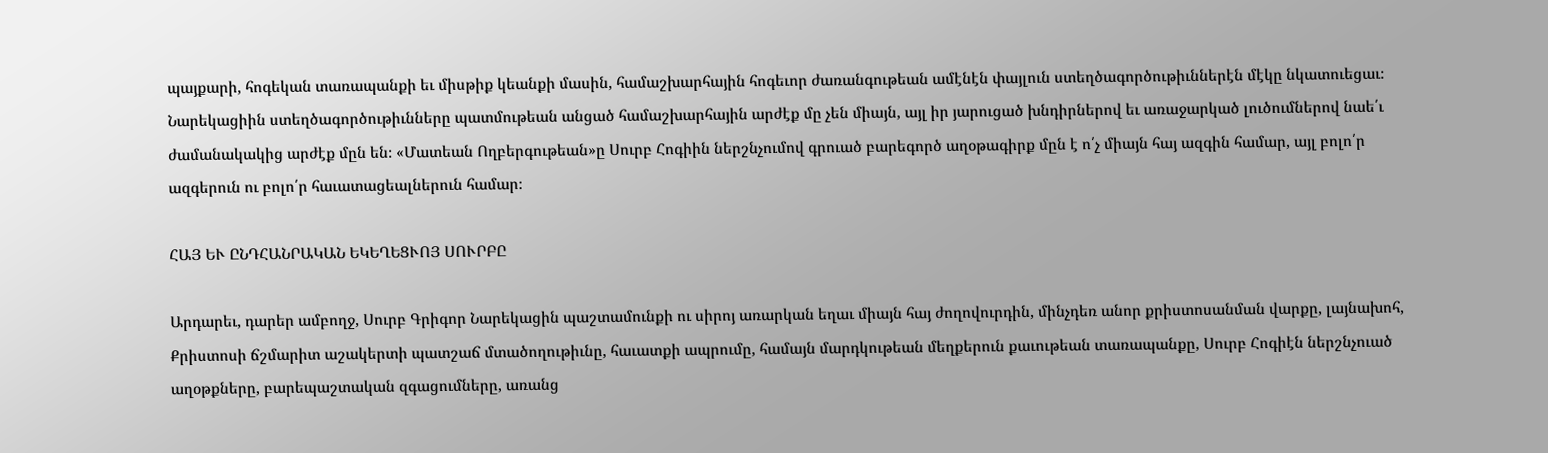պայքարի, հոգեկան տառապանքի եւ միսթիք կեանքի մասին, համաշխարհային հոգեւոր ժառանգութեան ամէնէն փայլուն ստեղծագործութիւններէն մէկը նկատուեցաւ։ Նարեկացիին ստեղծագործութիւնները պատմութեան անցած համաշխարհային արժէք մը չեն միայն, այլ իր յարուցած խնդիրներով եւ առաջարկած լուծումներով նաե՛ւ ժամանակակից արժէք մըն են։ «Մատեան Ողբերգութեան»ը Սուրբ Հոգիին ներշնչումով գրուած բարեգործ աղօթագիրք մըն է ո՛չ միայն հայ ազգին համար, այլ բոլո՛ր ազգերուն ու բոլո՛ր հաւատացեալներուն համար։

ՀԱՅ ԵՒ ԸՆԴՀԱՆՐԱԿԱՆ ԵԿԵՂԵՑՒՈՅ ՍՈՒՐԲԸ

Արդարեւ, դարեր ամբողջ, Սուրբ Գրիգոր Նարեկացին պաշտամունքի ու սիրոյ առարկան եղաւ միայն հայ ժողովուրդին, մինչդեռ անոր քրիստոսանման վարքը, լայնախոհ, Քրիստոսի ճշմարիտ աշակերտի պատշաճ մտածողութիւնը, հաւատքի ապրումը, համայն մարդկութեան մեղքերուն քաւութեան տառապանքը, Սուրբ Հոգիէն ներշնչուած աղօթքները, բարեպաշտական զգացումները, առանց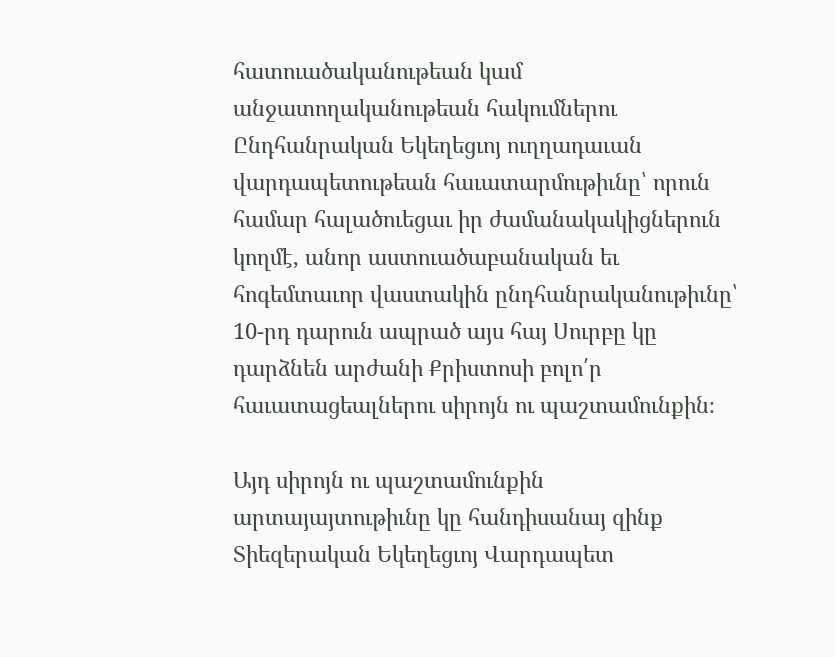հատուածականութեան կամ անջատողականութեան հակումներու Ընդհանրական Եկեղեցւոյ ուղղադաւան վարդապետութեան հաւատարմութիւնը՝ որուն համար հալածուեցաւ իր ժամանակակիցներուն կողմէ, անոր աստուածաբանական եւ հոգեմտաւոր վաստակին ընդհանրականութիւնը՝ 10-րդ դարուն ապրած այս հայ Սուրբը կը դարձնեն արժանի Քրիստոսի բոլո՛ր հաւատացեալներու սիրոյն ու պաշտամունքին։

Այդ սիրոյն ու պաշտամունքին արտայայտութիւնը կը հանդիսանայ զինք Տիեզերական Եկեղեցւոյ Վարդապետ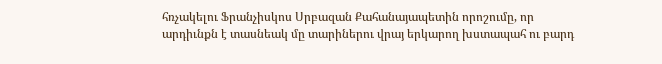հռչակելու Ֆրանչիսկոս Սրբազան Քահանայապետին որոշումը, որ արդիւնքն է տասնեակ մը տարիներու վրայ երկարող խստապահ ու բարդ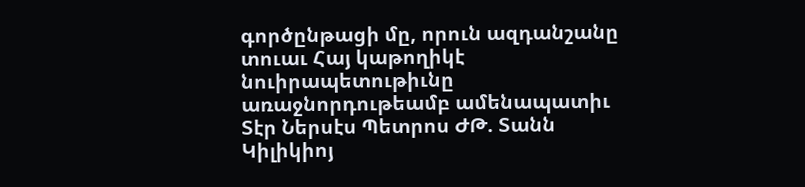գործընթացի մը, որուն ազդանշանը տուաւ Հայ կաթողիկէ նուիրապետութիւնը առաջնորդութեամբ ամենապատիւ Տէր Ներսէս Պետրոս ԺԹ. Տանն Կիլիկիոյ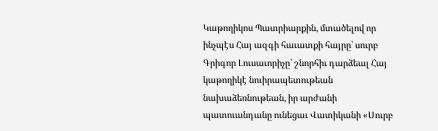Կաթողիկոս Պատրիարքին, մտածելով որ ինչպէս Հայ ազգի հաւատքի հայրը՝ սուրբ Գրիգոր Լուսաւորիչը՝ շնորհիւ դարձեալ Հայ կաթողիկէ նուիրապետութեան նախաձեռնութեան, իր արժանի պատուանդանը ունեցաւ Վատիկանի «Սուրբ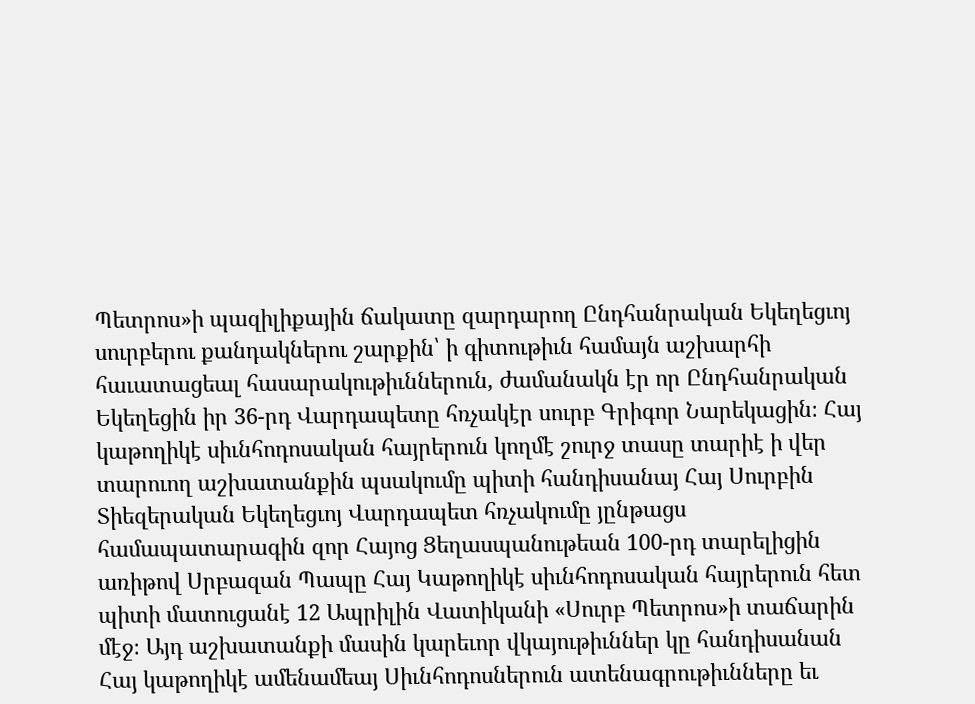Պետրոս»ի պազիլիքային ճակատը զարդարող Ընդհանրական Եկեղեցւոյ սուրբերու քանդակներու շարքին՝ ի գիտութիւն համայն աշխարհի հաւատացեալ հասարակութիւններուն, ժամանակն էր որ Ընդհանրական Եկեղեցին իր 36-րդ Վարդապետը հռչակէր սուրբ Գրիգոր Նարեկացին։ Հայ կաթողիկէ սիւնհոդոսական հայրերուն կողմէ շուրջ տասը տարիէ ի վեր տարուող աշխատանքին պսակումը պիտի հանդիսանայ Հայ Սուրբին Տիեզերական Եկեղեցւոյ Վարդապետ հռչակումը յընթացս համապատարագին զոր Հայոց Ցեղասպանութեան 100-րդ տարելիցին առիթով Սրբազան Պապը Հայ Կաթողիկէ սիւնհոդոսական հայրերուն հետ պիտի մատուցանէ 12 Ապրիլին Վատիկանի «Սուրբ Պետրոս»ի տաճարին մէջ։ Այդ աշխատանքի մասին կարեւոր վկայութիւններ կը հանդիսանան Հայ կաթողիկէ ամենամեայ Սիւնհոդոսներուն ատենագրութիւնները եւ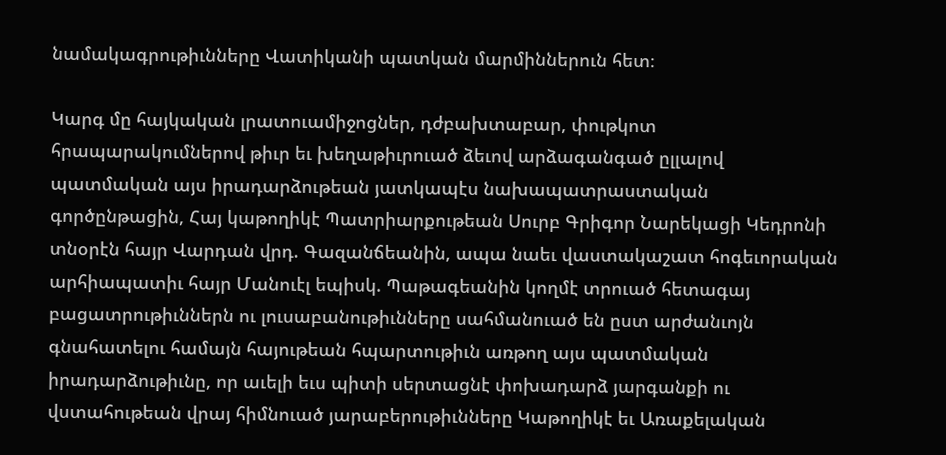նամակագրութիւնները Վատիկանի պատկան մարմիններուն հետ։

Կարգ մը հայկական լրատուամիջոցներ, դժբախտաբար, փութկոտ հրապարակումներով թիւր եւ խեղաթիւրուած ձեւով արձագանգած ըլլալով պատմական այս իրադարձութեան յատկապէս նախապատրաստական գործընթացին, Հայ կաթողիկէ Պատրիարքութեան Սուրբ Գրիգոր Նարեկացի Կեդրոնի տնօրէն հայր Վարդան վրդ. Գազանճեանին, ապա նաեւ վաստակաշատ հոգեւորական արհիապատիւ հայր Մանուէլ եպիսկ. Պաթագեանին կողմէ տրուած հետագայ բացատրութիւններն ու լուսաբանութիւնները սահմանուած են ըստ արժանւոյն գնահատելու համայն հայութեան հպարտութիւն առթող այս պատմական իրադարձութիւնը, որ աւելի եւս պիտի սերտացնէ փոխադարձ յարգանքի ու վստահութեան վրայ հիմնուած յարաբերութիւնները Կաթողիկէ եւ Առաքելական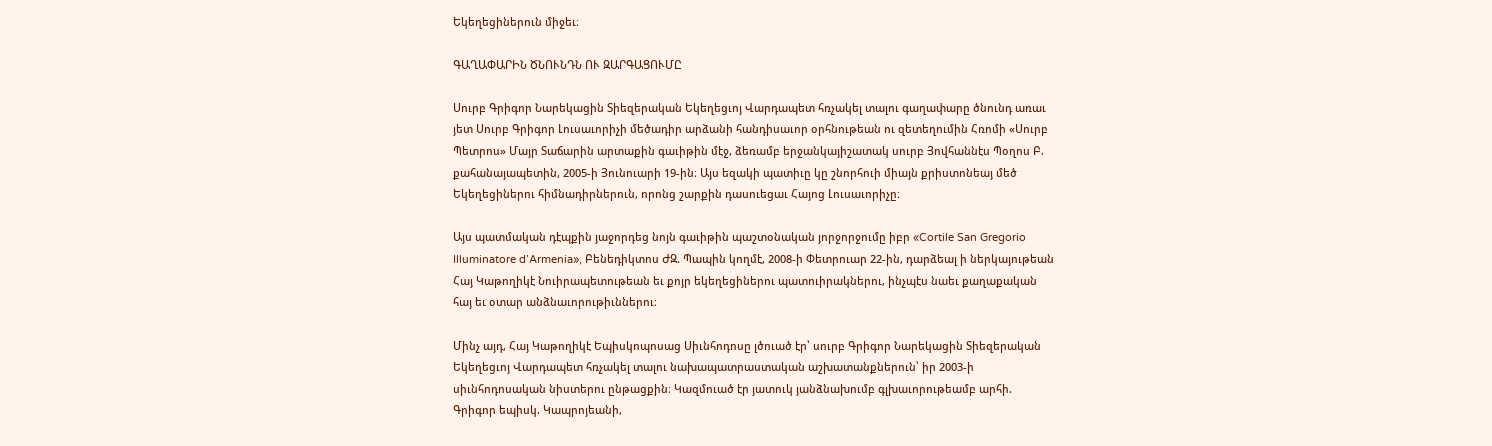Եկեղեցիներուն միջեւ։

ԳԱՂԱՓԱՐԻՆ ԾՆՈՒՆԴՆ ՈՒ ԶԱՐԳԱՑՈՒՄԸ

Սուրբ Գրիգոր Նարեկացին Տիեզերական Եկեղեցւոյ Վարդապետ հռչակել տալու գաղափարը ծնունդ առաւ յետ Սուրբ Գրիգոր Լուսաւորիչի մեծադիր արձանի հանդիսաւոր օրհնութեան ու զետեղումին Հռոմի «Սուրբ Պետրոս» Մայր Տաճարին արտաքին գաւիթին մէջ, ձեռամբ երջանկայիշատակ սուրբ Յովհաննէս Պօղոս Բ. քահանայապետին, 2005-ի Յունուարի 19-ին։ Այս եզակի պատիւը կը շնորհուի միայն քրիստոնեայ մեծ Եկեղեցիներու հիմնադիրներուն, որոնց շարքին դասուեցաւ Հայոց Լուսաւորիչը։

Այս պատմական դէպքին յաջորդեց նոյն գաւիթին պաշտօնական յորջորջումը իբր «Cortile San Gregorio Illuminatore d’Armenia», Բենեդիկտոս ԺԶ. Պապին կողմէ, 2008-ի Փետրուար 22-ին, դարձեալ ի ներկայութեան Հայ Կաթողիկէ Նուիրապետութեան եւ քոյր եկեղեցիներու պատուիրակներու, ինչպէս նաեւ քաղաքական հայ եւ օտար անձնաւորութիւններու։

Մինչ այդ, Հայ Կաթողիկէ Եպիսկոպոսաց Սիւնհոդոսը լծուած էր՝ սուրբ Գրիգոր Նարեկացին Տիեզերական Եկեղեցւոյ Վարդապետ հռչակել տալու նախապատրաստական աշխատանքներուն՝ իր 2003-ի սիւնհոդոսական նիստերու ընթացքին։ Կազմուած էր յատուկ յանձնախումբ գլխաւորութեամբ արհի. Գրիգոր եպիսկ. Կապրոյեանի,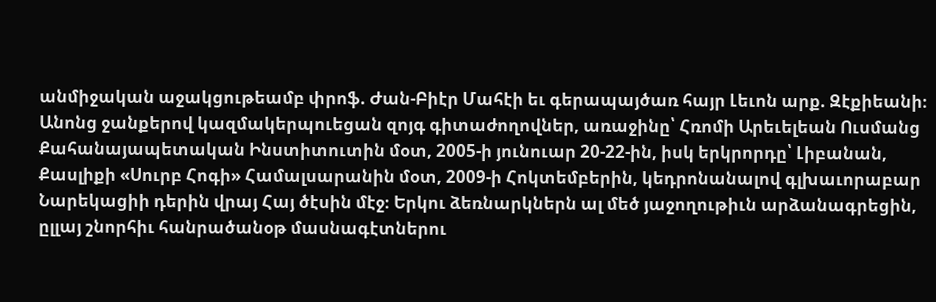անմիջական աջակցութեամբ փրոֆ. Ժան-Բիէր Մահէի եւ գերապայծառ հայր Լեւոն արք. Զէքիեանի։ Անոնց ջանքերով կազմակերպուեցան զոյգ գիտաժողովներ, առաջինը՝ Հռոմի Արեւելեան Ուսմանց Քահանայապետական Ինստիտուտին մօտ, 2005-ի յունուար 20-22-ին, իսկ երկրորդը՝ Լիբանան, Քասլիքի «Սուրբ Հոգի» Համալսարանին մօտ, 2009-ի Հոկտեմբերին, կեդրոնանալով գլխաւորաբար Նարեկացիի դերին վրայ Հայ ծէսին մէջ։ Երկու ձեռնարկներն ալ մեծ յաջողութիւն արձանագրեցին, ըլլայ շնորհիւ հանրածանօթ մասնագէտներու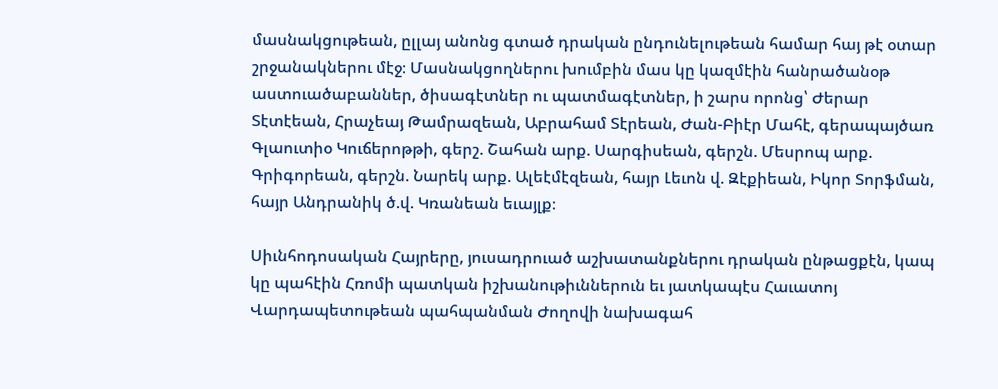մասնակցութեան, ըլլայ անոնց գտած դրական ընդունելութեան համար հայ թէ օտար շրջանակներու մէջ։ Մասնակցողներու խումբին մաս կը կազմէին հանրածանօթ աստուածաբաններ, ծիսագէտներ ու պատմագէտներ, ի շարս որոնց՝ Ժերար Տէտէեան, Հրաչեայ Թամրազեան, Աբրահամ Տէրեան, Ժան-Բիէր Մահէ, գերապայծառ Գլաուտիօ Կուճերոթթի, գերշ. Շահան արք. Սարգիսեան, գերշն. Մեսրոպ արք. Գրիգորեան, գերշն. Նարեկ արք. Ալեէմէզեան, հայր Լեւոն վ. Զէքիեան, Իկոր Տորֆման, հայր Անդրանիկ ծ.վ. Կռանեան եւայլք։

Սիւնհոդոսական Հայրերը, յուսադրուած աշխատանքներու դրական ընթացքէն, կապ կը պահէին Հռոմի պատկան իշխանութիւններուն եւ յատկապէս Հաւատոյ Վարդապետութեան պահպանման Ժողովի նախագահ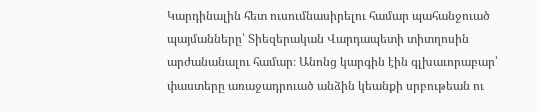Կարդինալին հետ ուսումնասիրելու համար պահանջուած պայմանները՝ Տիեզերական Վարդապետի տիտղոսին արժանանալու համար։ Անոնց կարգին էին գլխաւորաբար՝ փաստերը առաջադրուած անձին կեանքի սրբութեան ու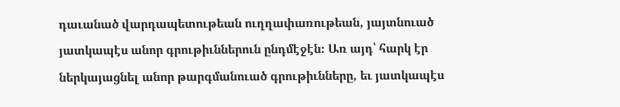դաւանած վարդապետութեան ուղղափառութեան, յայտնուած յատկապէս անոր գրութիւններուն ընդմէջէն։ Առ այդ՝ հարկ էր ներկայացնել անոր թարգմանուած գրութիւնները, եւ յատկապէս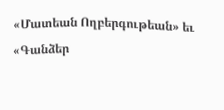«Մատեան Ողբերգութեան» եւ «Գանձեր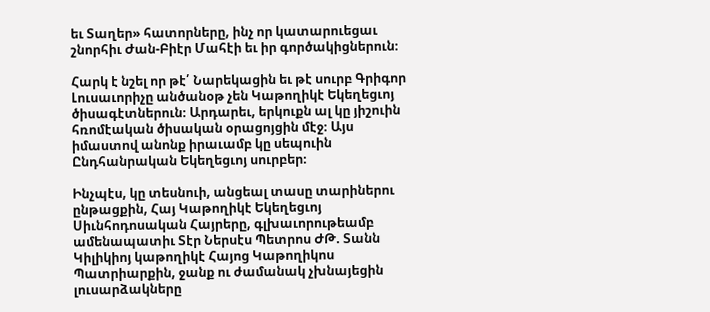եւ Տաղեր» հատորները, ինչ որ կատարուեցաւ շնորհիւ Ժան-Բիէր Մահէի եւ իր գործակիցներուն։

Հարկ է նշել որ թէ՛ Նարեկացին եւ թէ սուրբ Գրիգոր Լուսաւորիչը անծանօթ չեն Կաթողիկէ Եկեղեցւոյ ծիսագէտներուն։ Արդարեւ, երկուքն ալ կը յիշուին հռոմէական ծիսական օրացոյցին մէջ։ Այս իմաստով անոնք իրաւամբ կը սեպուին Ընդհանրական Եկեղեցւոյ սուրբեր։

Ինչպէս, կը տեսնուի, անցեալ տասը տարիներու ընթացքին, Հայ Կաթողիկէ Եկեղեցւոյ Սիւնհոդոսական Հայրերը, գլխաւորութեամբ ամենապատիւ Տէր Ներսէս Պետրոս ԺԹ. Տանն Կիլիկիոյ կաթողիկէ Հայոց Կաթողիկոս Պատրիարքին, ջանք ու ժամանակ չխնայեցին լուսարձակները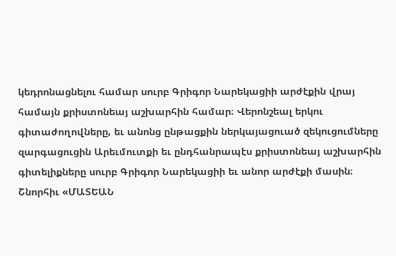կեդրոնացնելու համար սուրբ Գրիգոր Նարեկացիի արժէքին վրայ համայն քրիստոնեայ աշխարհին համար։ Վերոնշեալ երկու գիտաժողովները, եւ անոնց ընթացքին ներկայացուած զեկուցումները զարգացուցին Արեւմուտքի եւ ընդհանրապէս քրիստոնեայ աշխարհին գիտելիքները սուրբ Գրիգոր Նարեկացիի եւ անոր արժէքի մասին։ Շնորհիւ «ՄԱՏԵԱՆ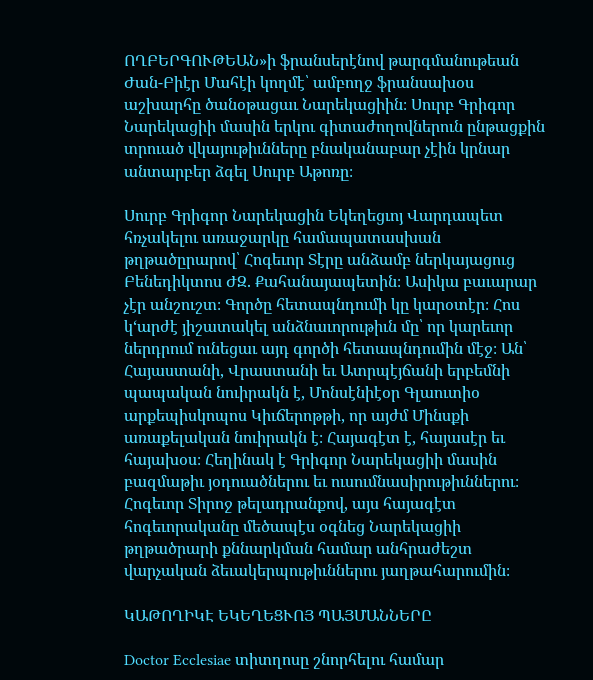ՈՂԲԵՐԳՈՒԹԵԱՆ»ի ֆրանսերէնով թարգմանութեան Ժան-Բիէր Մահէի կողմէ՝ ամբողջ ֆրանսախօս աշխարհը ծանօթացաւ Նարեկացիին։ Սուրբ Գրիգոր Նարեկացիի մասին երկու գիտաժողովներուն ընթացքին տրուած վկայութիւնները բնականաբար չէին կրնար անտարբեր ձգել Սուրբ Աթոռը։

Սուրբ Գրիգոր Նարեկացին Եկեղեցւոյ Վարդապետ հռչակելու առաջարկը համապատասխան թղթածըրարով՝ Հոգեւոր Տէրը անձամբ ներկայացուց Բենեդիկտոս ԺԶ. Քահանայապետին։ Ասիկա բաւարար չէր անշուշտ։ Գործը հետապնդումի կը կարօտէր։ Հոս կ‘արժէ յիշատակել անձնաւորութիւն մը՝ որ կարեւոր ներդրում ունեցաւ այդ գործի հետապնդումին մէջ։ Ան՝ Հայաստանի, Վրաստանի եւ Ատրպէյճանի երբեմնի պապական նուիրակն է, Մոնսէնիէօր Գլաուտիօ արքեպիսկոպոս Կիւճերոթթի, որ այժմ Մինսքի առաքելական նուիրակն է։ Հայագէտ է, հայասէր եւ հայախօս։ Հեղինակ է Գրիգոր Նարեկացիի մասին բազմաթիւ յօդուածներու եւ ուսումնասիրութիւններու։ Հոգեւոր Տիրոջ թելադրանքով, այս հայագէտ հոգեւորականը մեծապէս օգնեց Նարեկացիի թղթածրարի քննարկման համար անհրաժեշտ վարչական ձեւակերպութիւններու յաղթահարումին։

ԿԱԹՈՂԻԿԷ ԵԿԵՂԵՑՒՈՅ ՊԱՅՄԱՆՆԵՐԸ

Doctor Ecclesiae տիտղոսը շնորհելու համար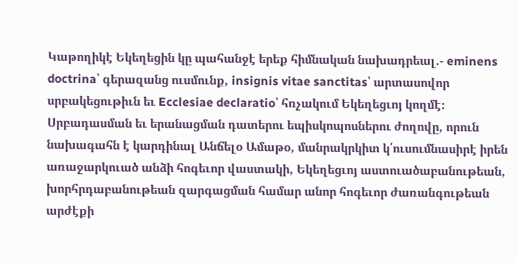Կաթողիկէ Եկեղեցին կը պահանջէ երեք հիմնական նախադրեալ.- eminens doctrina՝ գերազանց ուսմունք, insignis vitae sanctitas՝ արտասովոր սրբակեցութիւն եւ Ecclesiae declaratio՝ հռչակում Եկեղեցւոյ կողմէ։ Սրբադասման եւ երանացման դատերու եպիսկոպոսներու ժողովը, որուն նախագահն է կարդինալ Անճելօ Ամաթօ, մանրակրկիտ կ՛ուսումնասիրէ իրեն առաջարկուած անձի հոգեւոր վաստակի, Եկեղեցւոյ աստուածաբանութեան, խորհրդաբանութեան զարգացման համար անոր հոգեւոր ժառանգութեան արժէքի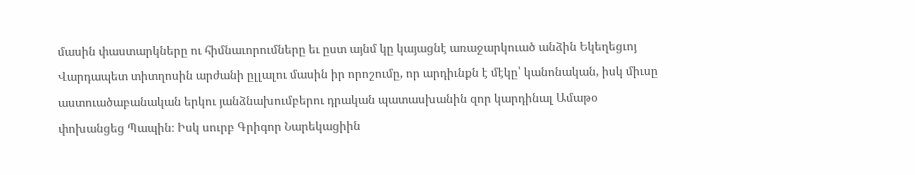մասին փաստարկները ու հիմնաւորումները եւ ըստ այնմ կը կայացնէ առաջարկուած անձին Եկեղեցւոյ Վարդապետ տիտղոսին արժանի ըլլալու մասին իր որոշումը, որ արդիւնքն է մէկը՝ կանոնական, իսկ միւսը աստուածաբանական երկու յանձնախումբերու դրական պատասխանին զոր կարդինալ Ամաթօ փոխանցեց Պապին։ Իսկ սուրբ Գրիգոր Նարեկացիին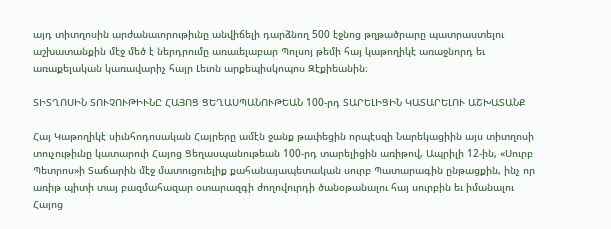այդ տիտղոսին արժանաւորութիւնը անվիճելի դարձնող 500 էջնոց թղթածրարը պատրաստելու աշխատանքին մէջ մեծ է ներդրումը առաւելաբար Պոլսոյ թեմի հայ կաթողիկէ առաջնորդ եւ առաքելական կառավարիչ հայր Լեւոն արքեպիսկոպոս Զէքիեանին։

ՏԻՏՂՈՍԻՆ ՏՈՒՉՈՒԹԻՒՆԸ ՀԱՅՈՑ ՑԵՂԱՍՊԱՆՈՒԹԵԱՆ 100-րդ ՏԱՐԵԼԻՑԻՆ ԿԱՏԱՐԵԼՈՒ ԱՇԽԱՏԱՆՔ

Հայ Կաթողիկէ սիւնհոդոսական Հայրերը ամէն ջանք թափեցին որպէսզի Նարեկացիին այս տիտղոսի տուչութիւնը կատարուի Հայոց Ցեղասպանութեան 100-րդ տարելիցին առիթով, Ապրիլի 12-ին, «Սուրբ Պետրոս»ի Տաճարին մէջ մատուցուելիք քահանայապետական սուրբ Պատարագին ընթացքին, ինչ որ առիթ պիտի տայ բազմահազար օտարազգի ժողովուրդի ծանօթանալու հայ սուրբին եւ իմանալու Հայոց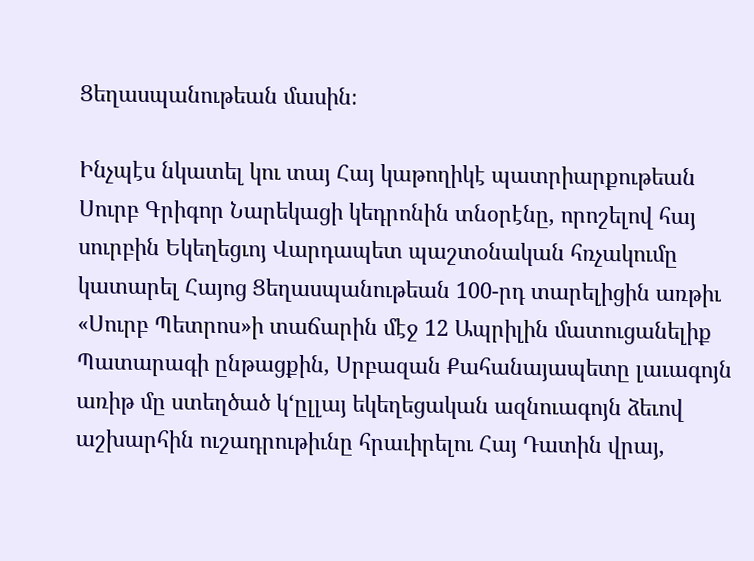Ցեղասպանութեան մասին։

Ինչպէս նկատել կու տայ Հայ կաթողիկէ պատրիարքութեան Սուրբ Գրիգոր Նարեկացի կեդրոնին տնօրէնը, որոշելով հայ սուրբին Եկեղեցւոյ Վարդապետ պաշտօնական հռչակումը կատարել Հայոց Ցեղասպանութեան 100-րդ տարելիցին առթիւ «Սուրբ Պետրոս»ի տաճարին մէջ 12 Ապրիլին մատուցանելիք Պատարագի ընթացքին, Սրբազան Քահանայապետը լաւագոյն առիթ մը ստեղծած կ‘ըլլայ եկեղեցական ազնուագոյն ձեւով աշխարհին ուշադրութիւնը հրաւիրելու Հայ Դատին վրայ,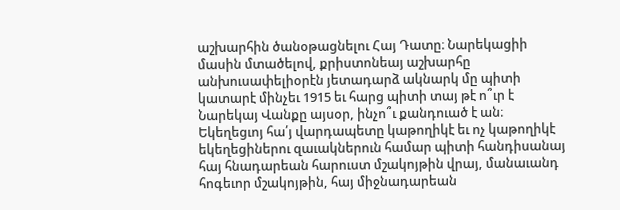աշխարհին ծանօթացնելու Հայ Դատը։ Նարեկացիի մասին մտածելով, քրիստոնեայ աշխարհը անխուսափելիօրէն յետադարձ ակնարկ մը պիտի կատարէ մինչեւ 1915 եւ հարց պիտի տայ թէ ո՞ւր է Նարեկայ Վանքը այսօր, ինչո՞ւ քանդուած է ան։ Եկեղեցւոյ հա՛յ վարդապետը կաթողիկէ եւ ոչ կաթողիկէ եկեղեցիներու զաւակներուն համար պիտի հանդիսանայ հայ հնադարեան հարուստ մշակոյթին վրայ, մանաւանդ հոգեւոր մշակոյթին, հայ միջնադարեան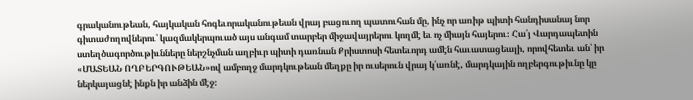գրականութեան, հայկական հոգեւորականութեան վրայ բացուող պատուհան մը, ինչ որ առիթ պիտի հանդիսանայ նոր գիտաժողովներու՝ կազմակերպուած այս անգամ տարբեր միջավայրերու կողմէ եւ ոչ միայն հայերու։ Հա՛յ Վարդապետին ստեղծագործութիւնները ներշնչման աղբիւր պիտի դառնան Քրիստոսի հետեւորդ ամէն հաւատացեալի, որովհետեւ ան՝ իր «ՄԱՏԵԱՆ ՈՂԲԵՐԳՈՒԹԵԱՆ»ով ամբողջ մարդկութեան մեղքը իր ուսերուն վրայ կ՛առնէ, մարդկային ողբերգութիւնը կը ներկայացնէ ինքն իր անձին մէջ։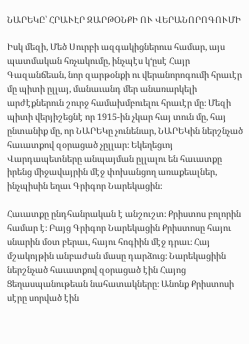ՆԱՐԵԿԸ՝ ՀՐԱՒԷՐ ԶԱՐԹՕՆՔԻ ՈՒ ՎԵՐԱՆՈՐՈԳՈՒՄԻ

Իսկ մեզի, Մեծ Սուրբի ազգակիցներուս համար, այս պատմական հռչակումը, ինչպէս կ‘ըսէ Հայր Գազանճեան, նոր զարթօնքի ու վերանորոգումի հրաւէր մը պիտի ըլլայ, մանաւանդ մեր անառարկելի արժէքներուն շուրջ համախմբուելու հրաւէր մը։ Մեզի պիտի վերյիշեցնէ որ 1915-ին չկար հայ տուն մը, հայ ընտանիք մը, որ ՆԱՐԵԿը չունենար, ՆԱՐԵԿին ներշնչած հաւատքով զօրացած չըլլար։ Եկեղեցւոյ Վարդապետները անպայման ըլլալու են հաւատքը իրենց միջավայրին մէջ փոխանցող առաքեալներ, ինչպիսին եղաւ Գրիգոր Նարեկացին։

Հաւատքը ընդհանրական է անշուշտ։ Քրիստոս բոլորին համար է։ Բայց Գրիգոր Նարեկացին Քրիստոսը հայու սնարին մօտ բերաւ, հայու հոգիին մէջ դրաւ։ Հայ մշակոյթին անբաժան մասը դարձուց։ Նարեկացիին ներշնչած հաւատքով զօրացած էին Հայոց Ցեղասպանութեան նահատակները։ Անոնք Քրիստոսի սէրը սորված էին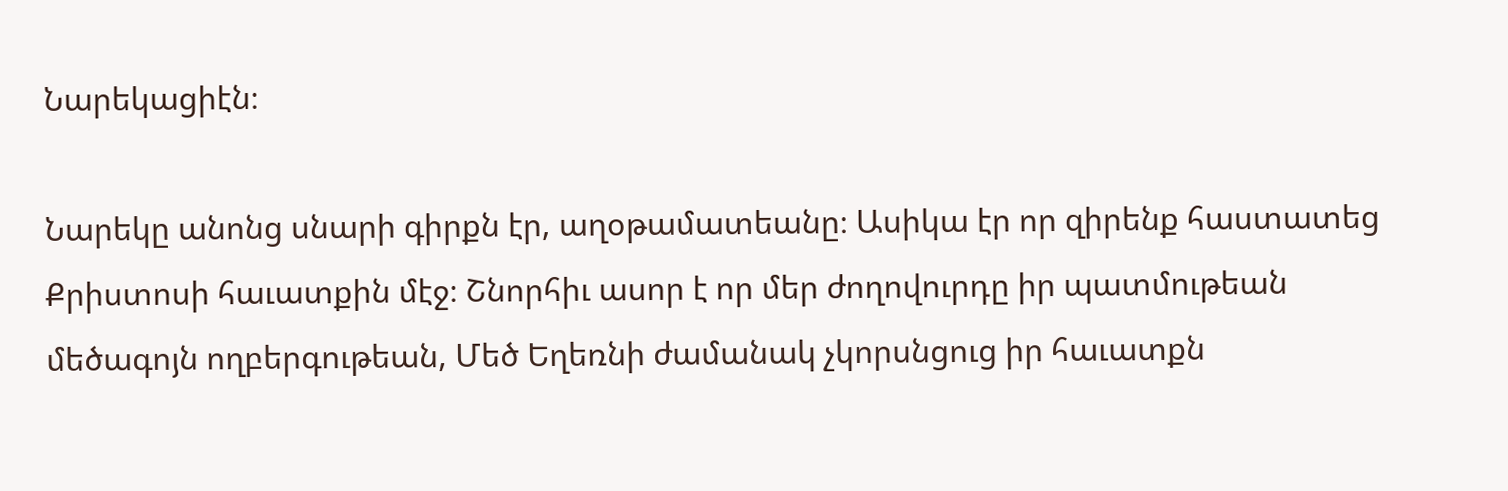Նարեկացիէն։

Նարեկը անոնց սնարի գիրքն էր, աղօթամատեանը։ Ասիկա էր որ զիրենք հաստատեց Քրիստոսի հաւատքին մէջ։ Շնորհիւ ասոր է որ մեր ժողովուրդը իր պատմութեան մեծագոյն ողբերգութեան, Մեծ Եղեռնի ժամանակ չկորսնցուց իր հաւատքն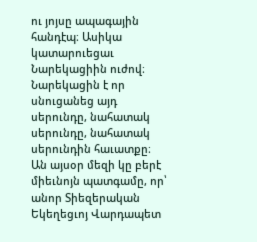ու յոյսը ապագային հանդէպ։ Ասիկա կատարուեցաւ Նարեկացիին ուժով։ Նարեկացին է որ սնուցանեց այդ սերունդը, նահատակ սերունդը, նահատակ սերունդին հաւատքը։ Ան այսօր մեզի կը բերէ միեւնոյն պատգամը, որ՝ անոր Տիեզերական Եկեղեցւոյ Վարդապետ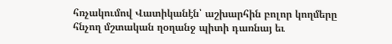հռչակումով Վատիկանէն՝ աշխարհին բոլոր կողմերը հնչող մշտական ղօղանջ պիտի դառնայ եւ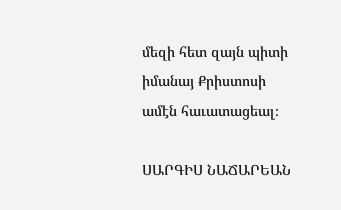մեզի հետ զայն պիտի իմանայ Քրիստոսի ամէն հաւատացեալ։

ՍԱՐԳԻՍ ՆԱՃԱՐԵԱՆ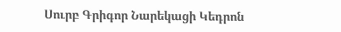Սուրբ Գրիգոր Նարեկացի Կեդրոն